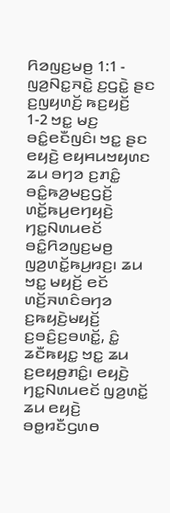ꤖꤤꤜꤢ꤬ꤗꤥ꤬ 1:1 - ꤜꤤ꤬ꤡꤢ꤭ꤏꤢꤧ꤭ ꤢ꤬ꤞꤢꤧ꤭ ꤔꤢ ꤢ꤬ꤜꤟꤛꤢꤩ꤬ ꤒꤢ꤬ꤟꤢꤩ꤬
1-2 ꤠꤢ꤭ ꤗꤢ꤬ ꤋꤢꤨ꤭ꤕꤢꤪꤜꤢꤨ꤯ ꤠꤢ꤭ ꤔꤢ ꤕꤟꤢꤧ꤬ ꤕꤟꤌꤣꤠꤟꤛꤢ ꤘꤣ ꤋꤚꤤ ꤢ꤬ꤊꤢꤨ꤭ ꤋꤢꤨ꤭ꤒꤤ꤬ꤗꤢ꤬ꤞꤢꤩ꤬ ꤛꤢꤩ꤭ꤒꤣ꤬ꤕꤚꤟꤢꤧ꤬ ꤚꤢ꤭ꤡꤛꤣꤕꤢꤩ ꤋꤢꤨ꤭ꤖꤤꤜꤢ꤬ꤗꤥ꤬ ꤜꤤ꤬ꤛꤢꤩ꤭ꤒꤣ꤬ꤙꤢ꤬꤯ ꤘꤣ ꤠꤢ꤭ ꤗꤟꤢꤩ꤬ ꤕꤢꤩ ꤛꤢꤩ꤬ꤏꤛꤢꤨꤋꤚꤤ ꤢ꤬ꤒꤟꤢꤧ꤬ꤗꤟꤢꤩ꤬ ꤢ꤬ꤋꤢꤨ꤬ꤢ꤬ꤋꤛꤢꤩ꤭, ꤢꤨ꤭ ꤘꤢꤪꤒꤟꤢ꤭ ꤠꤢ꤭ ꤘꤣ ꤢ꤬ꤕꤟꤥ꤬ꤊꤢꤨ꤭꤯ ꤕꤟꤢꤧ꤬ ꤚꤢ꤭ꤡꤛꤣꤕꤢꤩ ꤜꤤ꤬ꤛꤢꤩ꤭ ꤘꤣ ꤕꤟꤢꤧ꤬ ꤋꤥ꤭ꤙꤢꤪꤞꤛꤥ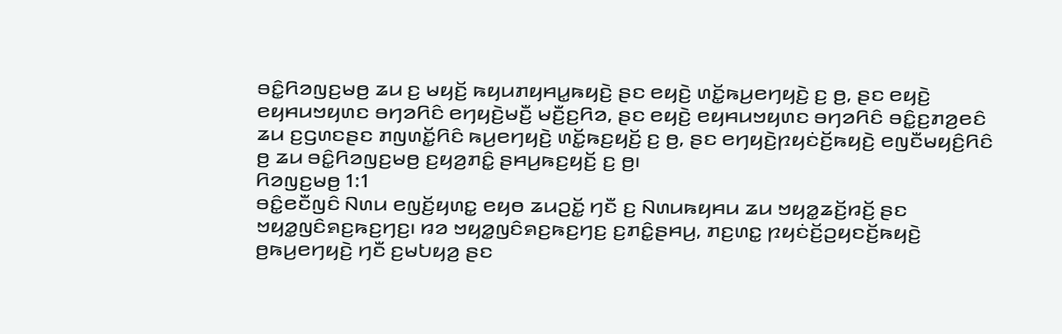ꤋꤢꤨ꤭ꤖꤤꤜꤢ꤬ꤗꤥ꤬ ꤘꤣ ꤢ꤬ ꤗꤟꤢꤩ꤬ ꤒꤟꤣꤊꤟꤌꤣ꤭ꤒꤟꤢꤧ꤬ ꤔꤢ ꤕꤟꤢꤧ꤬ ꤛꤢꤩ꤭ꤒꤣ꤬ꤕꤚꤟꤢꤧ꤬ ꤢ꤬ ꤥ꤬, ꤔꤢ ꤕꤟꤢꤧ꤬ ꤕꤟꤌꤣꤠꤟꤛꤢ ꤋꤚꤤꤖꤢꤨ ꤕꤚꤟꤢꤧ꤬ꤗꤢꤪ꤬ ꤗꤢꤪ꤬ꤢ꤬ꤖꤤ, ꤔꤢ ꤕꤟꤢꤧ꤬ ꤕꤟꤌꤣꤠꤟꤛꤢ ꤋꤚꤤꤖꤢꤨ ꤋꤢꤨ꤭ꤢ꤬ꤊꤤ꤬ꤕꤢꤨ ꤘꤣ ꤢ꤬ꤞꤛꤢꤔꤢ ꤊꤜꤛꤢꤩ꤭ꤖꤢꤨ ꤒꤣ꤬ꤕꤚꤟꤢꤧ꤬ ꤛꤢꤩ꤭ꤒꤢ꤬ꤟꤢꤩ꤬ ꤢ꤬ ꤥ꤬, ꤔꤢ ꤕꤚꤟꤢꤧ꤬ꤐꤟꤢꤦꤢꤩ꤬ꤒꤟꤢꤧ꤬ ꤕꤜꤢꤪꤗꤟꤢꤨ꤬ꤖꤢꤨ ꤥ꤬ ꤘꤣ ꤋꤢꤨ꤭ꤖꤤꤜꤢ꤬ꤗꤥ꤬ ꤢ꤬ꤟꤤ꤬ꤊꤢꤨ꤭ ꤔꤌꤣ꤬ꤒꤢ꤬ꤟꤢꤩ꤬ ꤢ꤬ ꤥ꤬꤯
ꤖꤤꤜꤢ꤬ꤗꤥ꤬ 1:1
ꤋꤢꤨ꤭ꤕꤢꤪꤜꤢꤨ ꤡꤛꤣ ꤕꤜꤢꤩ꤬ꤟꤛꤢ꤭ ꤕꤟꤥ ꤘꤣꤑꤢꤩ꤭ ꤚꤢꤪ ꤢ꤬ ꤡꤛꤣꤒꤟꤌꤣ ꤘꤣ ꤠꤟꤤ꤭ꤘꤢꤩ꤬ꤙꤢꤩ꤬ ꤔꤢ ꤠꤟꤤ꤭ꤜꤢꤨꤎꤢ꤬ꤒꤢ꤬ꤚꤢ꤬꤯ ꤙꤤ ꤠꤟꤤ꤭ꤜꤢꤨꤎꤢ꤬ꤒꤢ꤬ꤚꤢ꤬ ꤢ꤬ꤊꤢꤨ꤭ꤔꤌꤣ꤬, ꤊꤢ꤬ꤛꤢ꤭ ꤐꤟꤢꤦꤢꤩ꤬ꤑꤟꤢꤢꤩ꤬ꤒꤟꤢꤧ꤬ ꤥ꤬ꤒꤣ꤬ꤕꤚꤟꤢꤧ꤬ ꤚꤢꤪ ꤢ꤬ꤗꤝꤟꤤ꤬ ꤔꤢ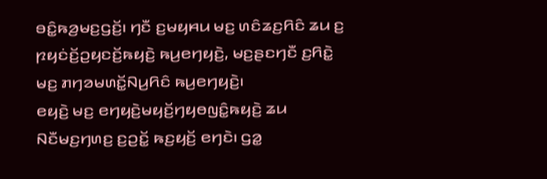ꤋꤢꤨ꤭ꤒꤤ꤬ꤗꤢ꤬ꤞꤢꤩ꤬꤯ ꤚꤢꤪ ꤢ꤬ꤗꤟꤌꤣ ꤗꤢ꤬ ꤛꤢꤨꤘꤢ꤬ꤖꤢꤨ ꤘꤣ ꤢ꤬ ꤐꤟꤢꤦꤢꤩ꤬ꤑꤟꤢꤢꤩ꤬ꤒꤟꤢꤧ꤬ ꤒꤣ꤬ꤕꤚꤟꤢꤧ꤬, ꤗꤢ꤬ꤔꤢꤚꤢꤪ ꤢ꤬ꤖꤢꤧ꤭ ꤗꤢ꤬ ꤊꤚꤤꤗꤛꤢꤩ꤭ꤡꤣ꤬ꤖꤢꤨ ꤒꤣ꤬ꤕꤚꤟꤢꤧ꤬꤯
ꤕꤟꤢꤧ꤬ ꤗꤢ꤬ ꤕꤚꤟꤢꤧ꤬ꤗꤟꤢꤩ꤬ꤚꤟꤥꤜꤢꤨ꤭ꤒꤟꤢꤧ꤬ ꤘꤣ ꤡꤢꤪꤗꤢ꤬ꤚꤛꤢ꤬ ꤢ꤬ꤑꤢꤩ꤭ ꤒꤢ꤬ꤟꤢꤩ꤬ ꤕꤚꤢꤧ꤯ ꤞꤤ꤭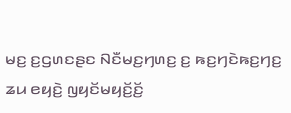ꤗꤢ꤬ ꤢ꤬ꤞꤛꤢꤔꤢ ꤡꤢꤪꤗꤢ꤬ꤚꤛꤢ꤬ ꤢ꤬ ꤒꤢ꤬ꤚꤢꤧꤒꤢ꤬ꤚꤢ꤬ ꤘꤣ ꤕꤟꤢꤧ꤬ ꤜꤟꤢꤩꤗꤟꤢꤩ꤬ꤢꤩ꤬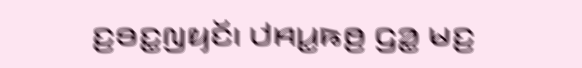ꤢ꤬ꤋꤢ꤭ꤜꤟꤢꤩ꤯ ꤓꤌꤣ꤭ꤒꤥ꤬ ꤞꤤ꤭ ꤗꤢ꤬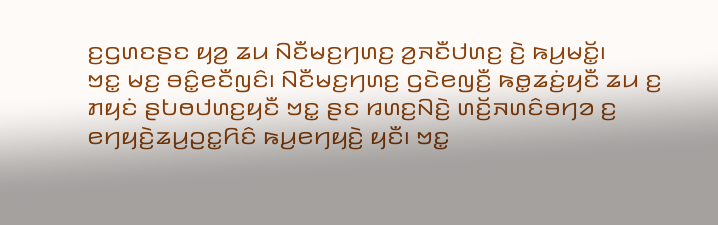ꤢ꤬ꤞꤛꤢꤔꤢ ꤟꤤ꤬ ꤘꤣ ꤡꤢꤪꤗꤢ꤬ꤚꤛꤢ꤬ ꤤ꤬ꤏꤢꤪꤓꤛꤢ꤬ ꤢꤧ꤬ ꤒꤣ꤬ꤗꤢꤩ꤭꤯
ꤠꤢ꤭ ꤗꤢ꤬ ꤋꤢꤨ꤭ꤕꤢꤪꤜꤢꤨ꤯ ꤡꤢꤪꤗꤢ꤬ꤚꤛꤢ꤬ ꤞꤢꤧꤕꤜꤢꤪ꤬ ꤒꤥ꤭ꤘꤢꤦ꤬ꤟꤢꤪ ꤘꤣ ꤢ꤬ ꤊꤟꤢꤦ ꤔꤝꤥꤓꤛꤢ꤬ꤟꤢꤪ ꤠꤢ꤭ ꤔꤢ ꤙꤛꤢ꤬ꤡꤢꤧ꤬ ꤛꤢꤩ꤬ꤏꤛꤢꤨꤋꤚꤤ ꤢ꤬ ꤕꤚꤟꤢꤧ꤬ꤘꤣ꤬ꤑꤢ꤭ꤖꤢꤨ ꤒꤣ꤬ꤕꤚꤟꤢꤧ꤬ ꤟꤢꤪ꤯ ꤠꤢ꤭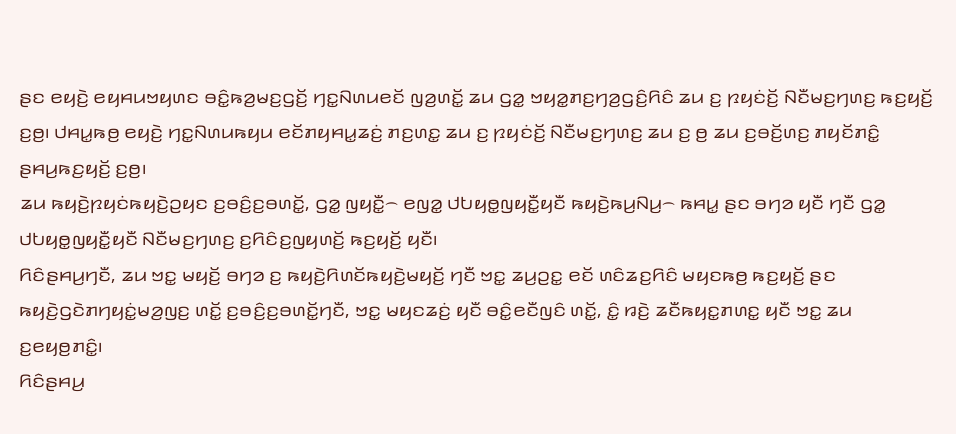ꤔꤢ ꤕꤟꤢꤧ꤬ ꤕꤟꤌꤣꤠꤟꤛꤢ ꤋꤢꤨ꤭ꤒꤤ꤬ꤗꤢ꤬ꤞꤢꤩ꤬ ꤚꤢ꤭ꤡꤛꤣꤕꤢꤩ ꤜꤤ꤬ꤛꤢꤩ꤭ ꤘꤣ ꤞꤤ꤭ ꤠꤟꤤ꤭ꤊꤢ꤬ꤚꤤ꤬ꤞꤢꤨ꤬ꤖꤢꤨ ꤘꤣ ꤢ꤬ ꤐꤟꤢꤦꤢꤩ꤬ ꤡꤢꤪꤗꤢ꤬ꤚꤛꤢ꤬ ꤒꤢ꤬ꤟꤢꤩ꤬ ꤢ꤬ꤥ꤬꤯ ꤓꤌꤣ꤭ꤒꤥ꤬ ꤕꤟꤢꤧ꤬ ꤚꤢ꤭ꤡꤛꤣꤒꤟꤣ ꤕꤢꤩꤊꤟꤌꤣ꤭ꤘꤢꤦ꤬ ꤊꤢ꤬ꤛꤢ꤭ ꤘꤣ ꤢ꤬ ꤐꤟꤢꤦꤢꤩ꤬ ꤡꤢꤪꤗꤢ꤬ꤚꤛꤢ꤬ ꤘꤣ ꤢ꤬ ꤥ꤬ ꤘꤣ ꤢ꤬ꤋꤢꤩ꤬ꤛꤢ꤬ ꤊꤟꤢꤩꤊꤢꤨ꤭ ꤔꤌꤣ꤬ꤒꤢ꤬ꤟꤢꤩ꤬ ꤢ꤬ꤥ꤬꤯
ꤘꤣ ꤒꤟꤢꤧ꤬ꤐꤟꤢꤦꤒꤟꤢꤧ꤬ꤑꤟꤢ ꤢ꤬ꤋꤢꤨ꤬ꤢ꤬ꤋꤛꤢꤩ꤭, ꤞꤤ꤭ ꤜꤟꤢꤪ꤭꤮ ꤕꤜꤤ꤭ ꤓꤝꤟꤥ꤭ꤜꤟꤢꤪ꤭ꤟꤢꤪ ꤒꤟꤢꤧ꤬ꤒꤣ꤬ꤡꤣ꤬꤮ ꤒꤌꤣ꤭ ꤔꤢ ꤋꤚꤤ ꤟꤢꤪ ꤚꤢꤪ ꤞꤤ꤭ ꤓꤝꤟꤥ꤭ꤜꤟꤢꤪ꤭ꤟꤢꤪ ꤡꤢꤪꤗꤢ꤬ꤚꤛꤢ꤬ ꤢ꤬ꤖꤢꤨꤢ꤬ꤜꤟꤛꤢꤩ꤬ ꤒꤢ꤬ꤟꤢꤩ꤬ ꤟꤢꤪ꤯
ꤖꤢꤨꤔꤌꤣ꤬ꤚꤢꤪ, ꤘꤣ ꤠꤢ꤭ ꤗꤟꤢꤩ꤬ ꤋꤚꤤ ꤢ꤬ ꤒꤟꤢꤧ꤬ꤖꤛꤢꤩꤒꤟꤢꤧ꤬ꤗꤟꤢꤩ꤬ ꤚꤢꤪ ꤠꤢ꤭ ꤘꤣ꤬ꤑꤢ꤭ ꤕꤢꤩ ꤛꤢꤨꤘꤢ꤬ꤖꤢꤨ ꤗꤟꤢꤒꤥ꤬ ꤒꤢ꤬ꤟꤢꤩ꤬ ꤔꤢ ꤒꤟꤢꤧ꤬ꤞꤢꤧꤊꤚꤟꤢꤦ꤭ꤗꤤ꤬ꤜꤢ꤬ ꤛꤢꤩ꤭ ꤢ꤬ꤋꤢꤨ꤬ꤢ꤬ꤋꤛꤢꤩ꤭ꤚꤢꤪ, ꤠꤢ꤭ ꤗꤟꤢꤘꤢꤦ꤬ ꤟꤢꤪ ꤋꤢꤨ꤭ꤕꤢꤪꤜꤢꤨ ꤛꤢꤩ꤭, ꤢꤨ꤭ ꤙꤢꤧ꤬ ꤘꤢꤪꤒꤟꤢ꤭ꤊꤛꤢ꤭ ꤟꤢꤪ ꤠꤢ꤭ ꤘꤣ ꤢ꤬ꤕꤟꤥ꤬ꤊꤢꤨ꤭꤯
ꤖꤢꤨꤔꤌꤣ꤬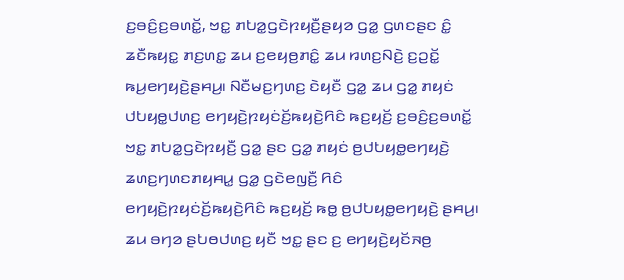ꤢ꤬ꤋꤢꤨ꤬ꤢ꤬ꤋꤛꤢꤩ꤭, ꤠꤢ꤭ ꤊꤝꤤ꤭ꤞꤢꤧꤐꤟꤢꤪ꤬ꤔꤟꤤ ꤞꤤ꤭ ꤞꤛꤢꤔꤢ ꤢꤨ꤭ ꤘꤢꤪꤒꤟꤢ꤭ ꤊꤢ꤬ꤛꤢ꤭ ꤘꤣ ꤢ꤬ꤕꤟꤥ꤬ꤊꤢꤨ꤭ ꤘꤣ ꤙꤛꤢ꤬ꤡꤢꤧ꤬ ꤢ꤬ꤑꤢꤩ꤭ ꤒꤣ꤬ꤕꤚꤟꤢꤧ꤬ꤔꤌꤣ꤬꤯ ꤡꤢꤪꤗꤢ꤬ꤚꤛꤢ꤬ ꤢꤧꤟꤢꤪ ꤞꤤ꤭ ꤘꤣ ꤞꤤ꤭ ꤊꤟꤢꤦ ꤓꤝꤟꤥ꤭ꤓꤛꤢ꤬ ꤕꤚꤟꤢꤧ꤬ꤐꤟꤢꤦꤢꤩ꤬ꤒꤟꤢꤧ꤬ꤖꤢꤨ ꤒꤢ꤬ꤟꤢꤩ꤬ ꤢ꤬ꤋꤢꤨ꤬ꤢ꤬ꤋꤛꤢꤩ꤭ ꤠꤢ꤭ ꤊꤝꤤ꤭ꤞꤢꤧꤐꤟꤢꤪ꤬ ꤞꤤ꤭ ꤔꤢ ꤞꤤ꤭ ꤊꤟꤢꤦ ꤥ꤬ꤓꤝꤟꤥ꤭ꤕꤚꤟꤢꤧ꤬ ꤘꤛꤢ꤬ꤚꤛꤢꤊꤟꤌꤣ꤭ ꤞꤤ꤭ ꤞꤢꤧꤕꤜꤢꤪ꤬ ꤖꤢꤨ ꤕꤚꤟꤢꤧ꤬ꤐꤟꤢꤦꤢꤩ꤬ꤒꤟꤢꤧ꤬ꤖꤢꤨ ꤒꤢ꤬ꤟꤢꤩ꤬ ꤒꤥ꤭ ꤥ꤬ꤓꤝꤟꤥ꤭ꤕꤚꤟꤢꤧ꤬ ꤔꤌꤣ꤬꤯
ꤘꤣ ꤋꤚꤤ ꤔꤝꤥꤓꤛꤢ꤬ ꤟꤢꤪ ꤠꤢ꤭ ꤔꤢ ꤢ꤬ ꤕꤚꤟꤢꤧ꤬ꤟꤢꤩꤏꤥ꤬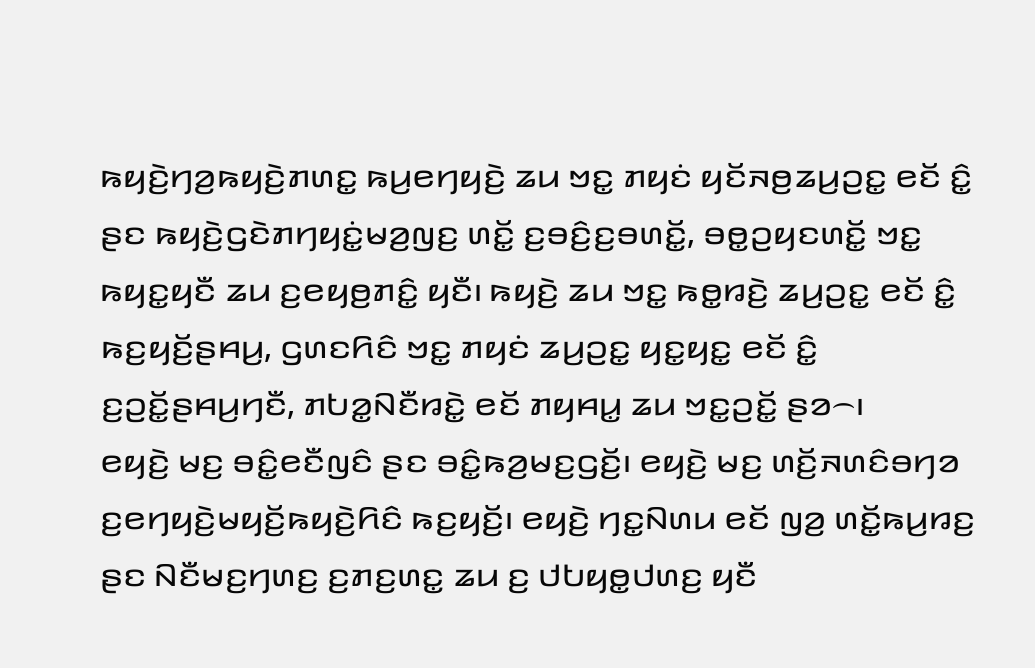ꤒꤟꤢꤧ꤬ꤚꤤ꤬ꤒꤟꤢꤧ꤬ꤊꤛꤢ꤭ ꤒꤣ꤬ꤕꤚꤟꤢꤧ꤬ ꤘꤣ ꤠꤢ꤭ ꤊꤟꤢꤦ ꤟꤢꤩꤏꤥ꤬ꤘꤣ꤬ꤑꤢ꤭ ꤕꤢꤩ ꤢꤨ꤭ ꤔꤢ ꤒꤟꤢꤧ꤬ꤞꤢꤧꤊꤚꤟꤢꤦ꤭ꤗꤤ꤬ꤜꤢ꤬ ꤛꤢꤩ꤭ ꤢ꤬ꤋꤢꤨ꤬ꤢ꤬ꤋꤛꤢꤩ꤭, ꤋꤥ꤭ꤑꤟꤢꤛꤢꤩ꤭ ꤠꤢ꤭ ꤒꤟꤢ꤭ꤟꤢꤪ ꤘꤣ ꤢ꤬ꤕꤟꤥ꤬ꤊꤢꤨ꤭ ꤟꤢꤪ꤯ ꤒꤟꤢꤧ꤬ ꤘꤣ ꤠꤢ꤭ ꤒꤥ꤭ꤙꤢꤧ꤬ ꤘꤣ꤬ꤑꤢ꤭ ꤕꤢꤩ ꤢꤨ꤭ ꤒꤢ꤬ꤟꤢꤩ꤬ꤔꤌꤣ꤬, ꤞꤛꤢꤖꤢꤨ ꤠꤢ꤭ ꤊꤟꤢꤦ ꤘꤣ꤬ꤑꤢ꤭ ꤟꤢ꤭ꤟꤢ꤭ ꤕꤢꤩ ꤢꤨ꤭ ꤢ꤬ꤑꤢꤩ꤭ꤔꤌꤣ꤬ꤚꤢꤪ, ꤊꤝꤤ꤭ꤡꤢꤪꤙꤢꤧ꤭ ꤕꤢꤩ ꤊꤟꤌꤣ꤭ ꤘꤣ ꤠꤢ꤭ꤑꤢꤩ꤭ ꤔꤤ꤮꤯
ꤕꤟꤢꤧ꤬ ꤗꤢ꤬ ꤋꤢꤨ꤭ꤕꤢꤪꤜꤢꤨ ꤔꤢ ꤋꤢꤨ꤭ꤒꤤ꤬ꤗꤢ꤬ꤞꤢꤩ꤬꤯ ꤕꤟꤢꤧ꤬ ꤗꤢ꤬ ꤛꤢꤩ꤬ꤏꤛꤢꤨꤋꤚꤤ ꤢ꤬ꤕꤚꤟꤢꤧ꤬ꤗꤟꤢꤩ꤬ꤒꤟꤢꤧ꤬ꤖꤢꤨ ꤒꤢ꤬ꤟꤢꤩ꤬꤯ ꤕꤟꤢꤧ꤬ ꤚꤢ꤭ꤡꤛꤣ ꤕꤢꤩ ꤜꤤ꤬ ꤛꤢꤩ꤭ꤒꤣ꤬ꤙꤢ꤬ ꤔꤢ ꤡꤢꤪꤗꤢ꤬ꤚꤛꤢ꤬ ꤢ꤬ꤊꤢ꤬ꤛꤢ꤭ ꤘꤣ ꤢ꤬ ꤓꤝꤟꤥ꤭ꤓꤛꤢ꤬ ꤟꤢꤪ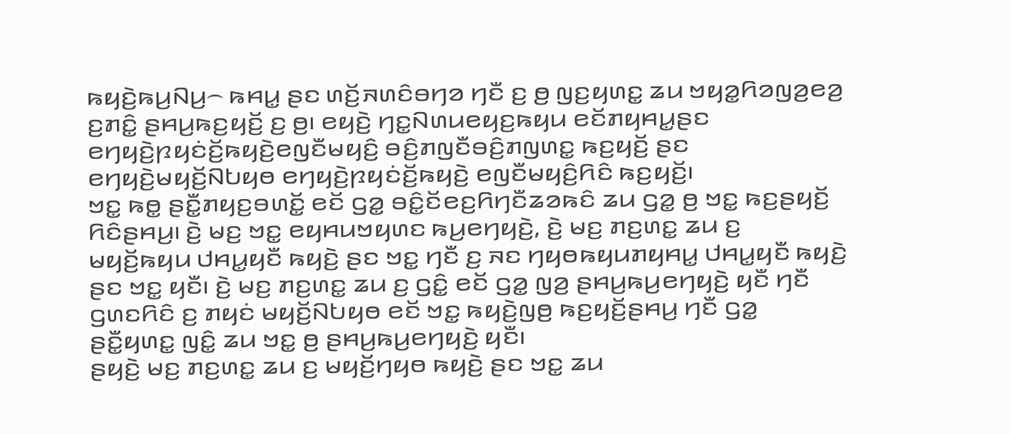ꤒꤟꤢꤧ꤬ꤒꤣ꤬ꤡꤣ꤬꤮ ꤒꤌꤣ꤭ ꤔꤢ ꤛꤢꤩ꤬ꤏꤛꤢꤨꤋꤚꤤ ꤚꤢꤪ ꤢ꤬ ꤥ꤬ ꤜꤢ꤬ꤟꤛꤢ꤭ ꤘꤣ ꤠꤟꤤ꤭ꤖꤤꤜꤤ꤬ꤕꤤ꤬ ꤢ꤬ꤊꤢꤨ꤭ ꤔꤌꤣ꤬ꤒꤢ꤬ꤟꤢꤩ꤬ ꤢ꤬ ꤥ꤬꤯ ꤕꤟꤢꤧ꤬ ꤚꤢ꤭ꤡꤛꤣꤕꤟꤢ꤬ꤒꤟꤣ ꤕꤢꤩꤊꤟꤌꤣ꤭ꤔꤢ ꤕꤚꤟꤢꤧ꤬ꤐꤟꤢꤦꤢꤩ꤬ꤒꤟꤢꤧ꤬ꤕꤜꤢꤪꤗꤟꤢꤨ꤬ ꤋꤢꤨ꤬ꤊꤜꤢꤪꤋꤢꤨ꤬ꤊꤜꤛꤢ꤭ ꤒꤢ꤬ꤟꤢꤩ꤬ ꤔꤢ ꤕꤚꤟꤢꤧ꤬ꤗꤟꤢꤩ꤬ꤡꤝꤟꤥ ꤕꤚꤟꤢꤧ꤬ꤐꤟꤢꤦꤢꤩ꤬ꤒꤟꤢꤧ꤬ ꤕꤜꤢꤪꤗꤟꤢꤨ꤬ꤖꤢꤨ ꤒꤢ꤬ꤟꤢꤩ꤬꤯
ꤠꤢ꤭ ꤒꤥ꤭ ꤔꤢꤪ꤭ꤊꤟꤢ꤬ꤋꤛꤢꤩ꤭ ꤕꤢꤩ ꤞꤤ꤭ ꤋꤢꤨ꤭ꤢꤩꤕꤢ꤬ꤖꤚꤢꤪꤘꤤꤒꤢꤨ ꤘꤣ ꤞꤤ꤭ ꤥ꤬ ꤠꤢ꤭ ꤒꤢ꤬ꤔꤟꤢꤩ꤬ ꤖꤢꤨꤔꤌꤣ꤬꤯ ꤢꤧ꤬ ꤗꤢ꤬ ꤠꤢ꤭ ꤕꤟꤌꤣꤠꤟꤛꤢ ꤒꤣ꤬ꤕꤚꤟꤢꤧ꤬, ꤢꤧ꤬ ꤗꤢ꤬ ꤊꤢ꤬ꤛꤢ꤭ ꤘꤣ ꤢ꤬ ꤗꤟꤢꤩ꤬ꤒꤟꤣ ꤓꤌꤣ꤭ꤟꤢꤪ ꤒꤟꤢꤧ꤬ ꤔꤢ ꤠꤢ꤭ ꤚꤢꤪ ꤢ꤬ ꤏꤢ ꤚꤟꤥꤒꤟꤣꤊꤟꤌꤣ꤭ ꤓꤌꤣ꤭ꤟꤢꤪ ꤒꤟꤢꤧ꤬ ꤔꤢ ꤠꤢ꤭ ꤟꤢꤪ꤯ ꤢꤧ꤬ ꤗꤢ꤬ ꤊꤢ꤬ꤛꤢ꤭ ꤘꤣ ꤢ꤬ ꤞꤢꤨ꤭ ꤕꤢꤩ ꤞꤤ꤭ ꤜꤤ꤬ ꤔꤌꤣ꤬ꤒꤣ꤬ꤕꤚꤟꤢꤧ꤬ ꤟꤢꤪ ꤚꤢꤪ ꤞꤛꤢꤖꤢꤨ ꤢ꤬ ꤊꤟꤢꤦ ꤗꤟꤢꤩ꤬ꤡꤝꤟꤥ ꤕꤢꤩ ꤠꤢ꤭ ꤒꤟꤢꤧ꤬ꤜꤥ꤬ ꤒꤢ꤬ꤟꤢꤩ꤬ꤔꤌꤣ꤬ ꤚꤢꤪ ꤞꤤ꤭ ꤔꤢꤪ꤭ꤟꤛꤢ꤭ ꤜꤢꤨ꤭ ꤘꤣ ꤠꤢ꤭ ꤥ꤬ ꤔꤌꤣ꤬ꤒꤣ꤬ꤕꤚꤟꤢꤧ꤬ ꤟꤢꤪ꤯
ꤔꤟꤢꤧ꤬ ꤗꤢ꤬ ꤊꤢ꤬ꤛꤢ꤭ ꤘꤣ ꤢ꤬ ꤗꤟꤢꤩ꤬ꤚꤟꤥ ꤒꤟꤢꤧ꤬ ꤔꤢ ꤠꤢ꤭ ꤘꤣ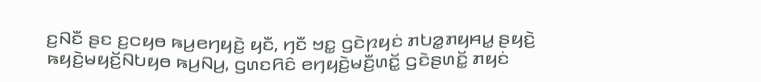ꤢ꤬ꤡꤢꤪ ꤔꤢ ꤢ꤬ꤍꤟꤥ ꤒꤣ꤬ꤕꤚꤟꤢꤧ꤬ ꤟꤢꤪ, ꤚꤢꤪ ꤠꤢ꤭ ꤞꤢꤧꤐꤟꤢꤦ ꤊꤝꤤ꤭ꤊꤟꤌꤣ꤭ ꤔꤟꤢꤧ꤬ ꤒꤟꤢꤧ꤬ꤗꤟꤢꤩ꤬ꤡꤝꤟꤥ ꤒꤣ꤬ꤡꤣ꤬, ꤞꤛꤢꤖꤢꤨ ꤕꤚꤟꤢꤧ꤬ꤗꤢꤪ꤬ꤛꤢꤩ꤭ ꤞꤢꤧꤔꤛꤢꤩ꤭ ꤊꤟꤢꤦ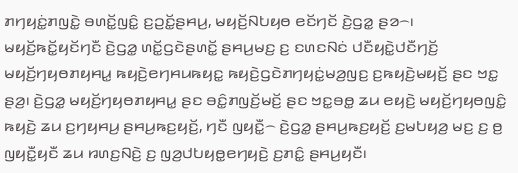ꤊꤚꤟꤢꤦ꤭ꤊꤜꤢꤧ꤭ ꤋꤛꤢꤩ꤭ꤜꤢꤨ꤭ ꤢ꤬ꤑꤢꤩ꤭ꤔꤌꤣ꤬, ꤗꤟꤢꤩ꤬ꤡꤝꤟꤥ ꤕꤢꤩꤚꤢꤩ ꤢꤧ꤬ꤞꤤ꤭ ꤔꤤ꤮꤯ ꤗꤟꤢꤩ꤬ꤒꤢꤩ꤭ꤟꤢꤩꤚꤢꤪ ꤢꤧ꤬ꤞꤤ꤭ ꤛꤢꤩ꤭ꤞꤢꤧꤔꤛꤢꤩ꤭ ꤔꤌꤣ꤬ꤗꤢ꤬ ꤢ꤬ ꤢꤛꤢꤡꤢꤦ ꤓꤢꤪꤟꤢꤧ꤭ꤓꤢꤪꤚꤢꤩ꤬ ꤗꤟꤢꤩ꤬ꤚꤟꤥꤊꤟꤌꤣ꤭ ꤒꤟꤢꤧ꤬ꤕꤚꤌꤣꤒꤟꤢ꤭ ꤒꤟꤢꤧ꤬ꤞꤢꤧꤊꤚꤟꤢꤦ꤭ꤗꤤ꤬ꤜꤢ꤬ ꤢ꤬ꤒꤟꤢꤧ꤬ꤗꤟꤢꤩ꤬ ꤔꤢ ꤠꤢ꤭ ꤔꤤ꤬꤯ ꤢꤧ꤬ꤞꤤ꤭ ꤗꤟꤢꤩ꤬ꤚꤟꤥꤊꤟꤌꤣ꤭ ꤔꤢ ꤋꤢꤨ꤭ꤊꤜꤢꤩ꤬ꤗꤢꤩ꤬ ꤔꤢ ꤠꤢ꤭ꤋꤥ꤭ ꤘꤣ ꤕꤟꤢꤧ꤬ ꤗꤟꤢꤩ꤬ꤚꤟꤥꤜꤢꤨ꤭ ꤒꤟꤢꤧ꤬ ꤘꤣ ꤢ꤬ꤚꤟꤌꤣ꤬ ꤔꤌꤣ꤬ꤒꤢ꤬ꤟꤢꤩ꤬, ꤚꤢꤪ ꤜꤟꤢꤪ꤭꤮ ꤢꤧ꤬ꤞꤤ꤭ ꤔꤌꤣ꤬ꤒꤢ꤬ꤟꤢꤩ꤬ ꤢ꤬ꤗꤝꤟꤤ꤬ ꤗꤢ꤬ ꤢ꤬ ꤥ꤬ ꤜꤟꤢꤪ꤭ꤟꤢꤪ ꤘꤣ ꤙꤛꤢ꤬ꤡꤢꤧ꤬ ꤢ꤬ ꤜꤤ꤬ꤓꤝꤟꤥ꤭ꤕꤚꤟꤢꤧ꤬ ꤢ꤬ꤊꤢꤨ꤭ ꤔꤌꤣ꤬ꤟꤢꤪ꤯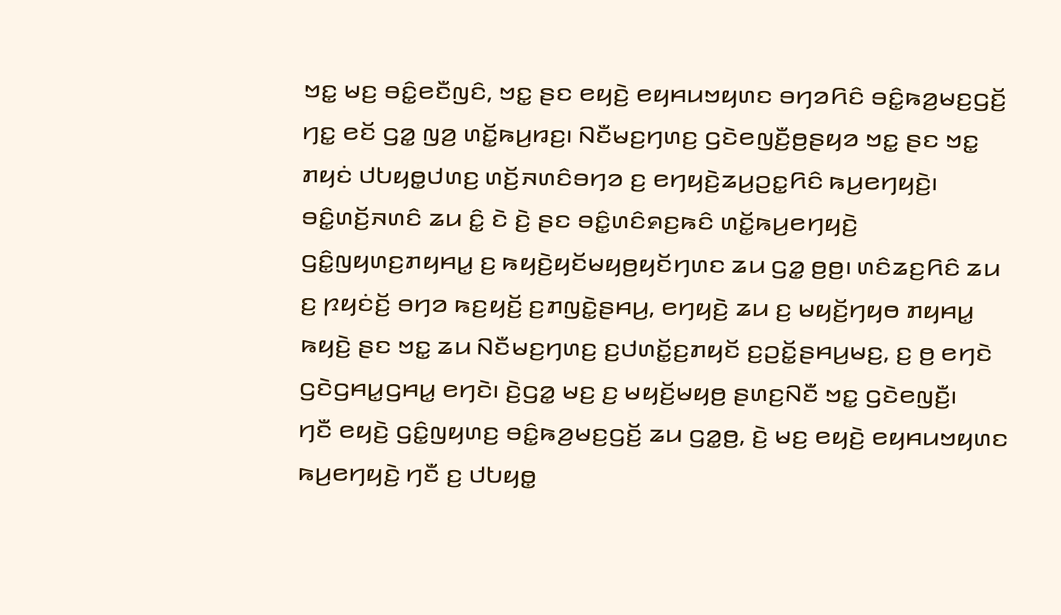ꤠꤢ꤭ ꤗꤢ꤬ ꤋꤢꤨ꤭ꤕꤢꤪꤜꤢꤨ, ꤠꤢ꤭ ꤔꤢ ꤕꤟꤢꤧ꤬ ꤕꤟꤌꤣꤠꤟꤛꤢ ꤋꤚꤤꤖꤢꤨ ꤋꤢꤨ꤭ꤒꤤ꤬ꤗꤢ꤬ꤞꤢꤩ꤬ ꤚꤢ꤭ ꤕꤢꤩ ꤞꤤ꤭ ꤜꤤ꤬ ꤛꤢꤩ꤭ꤒꤣ꤬ꤙꤢ꤬꤯ ꤡꤢꤪꤗꤢ꤬ꤚꤛꤢ꤬ ꤞꤢꤧꤕꤜꤢꤪ꤬ꤥ꤬ꤔꤟꤤ ꤠꤢ꤭ ꤔꤢ ꤠꤢ꤭ ꤊꤟꤢꤦ ꤓꤝꤟꤥ꤭ꤓꤛꤢ꤬ ꤛꤢꤩ꤬ꤏꤛꤢꤨꤋꤚꤤ ꤢ꤬ ꤕꤚꤟꤢꤧ꤬ꤘꤣ꤬ꤑꤢ꤭ꤖꤢꤨ ꤒꤣ꤬ꤕꤚꤟꤢꤧ꤬꤯
ꤋꤢꤨ꤭ꤛꤢꤩ꤬ꤏꤛꤢꤨ ꤘꤣ ꤢꤨ꤭ ꤢꤧ ꤢꤧ꤬ ꤔꤢ ꤋꤢꤨ꤭ꤛꤢꤨꤎꤢ꤬ꤒꤢꤨ ꤛꤢꤩ꤭ꤒꤣ꤬ꤕꤚꤟꤢꤧ꤬ ꤞꤢꤨ꤭ꤜꤟꤛꤢ꤬ꤊꤟꤌꤣ꤭ ꤢ꤬ ꤒꤟꤢꤧ꤬ꤟꤢꤩꤗꤟꤥ꤬ꤟꤢꤩꤚꤛꤢ ꤘꤣ ꤞꤤ꤭ ꤥ꤬ꤥ꤬꤯ ꤛꤢꤨꤘꤢ꤬ꤖꤢꤨ ꤘꤣ ꤢ꤬ ꤐꤟꤢꤦꤢꤩ꤬ ꤋꤚꤤ ꤒꤢ꤬ꤟꤢꤩ꤬ ꤢ꤬ꤊꤜꤢꤧ꤭ꤔꤌꤣ꤬, ꤕꤚꤟꤢꤧ꤬ ꤘꤣ ꤢ꤬ ꤗꤟꤢꤩ꤬ꤚꤟꤥ ꤊꤟꤌꤣ꤭ ꤒꤟꤢꤧ꤬ ꤔꤢ ꤠꤢ꤭ ꤘꤣ ꤡꤢꤪꤗꤢ꤬ꤚꤛꤢ꤬ ꤢ꤬ꤓꤛꤢꤩ꤭ꤢ꤬ꤊꤟꤢꤩ ꤢ꤬ꤑꤢꤩ꤭ꤔꤌꤣ꤬ꤗꤢ꤬, ꤢ꤬ ꤥ꤬ ꤕꤚꤢꤧ ꤞꤢꤧꤞꤌꤣ꤭ꤞꤌꤣ꤭ ꤕꤚꤢꤧ꤯ ꤢꤧ꤬ꤞꤤ꤭ ꤗꤢ꤬ ꤢ꤬ ꤗꤟꤢꤩ꤬ꤗꤟꤥ꤬ ꤔꤛꤢ꤬ꤡꤢꤪ ꤠꤢ꤭ ꤞꤢꤧꤕꤜꤢꤪ꤬꤯
ꤚꤢꤪ ꤕꤟꤢꤧ꤬ ꤞꤢꤨ꤭ꤜꤟꤛꤢ꤬ ꤋꤢꤨ꤭ꤒꤤ꤬ꤗꤢ꤬ꤞꤢꤩ꤬ ꤘꤣ ꤞꤤ꤭ꤥ꤬, ꤢꤧ꤬ ꤗꤢ꤬ ꤕꤟꤢꤧ꤬ ꤕꤟꤌꤣꤠꤟꤛꤢ ꤒꤣ꤬ꤕꤚꤟꤢꤧ꤬ ꤚꤢꤪ ꤢ꤬ ꤓꤝꤟꤥ꤭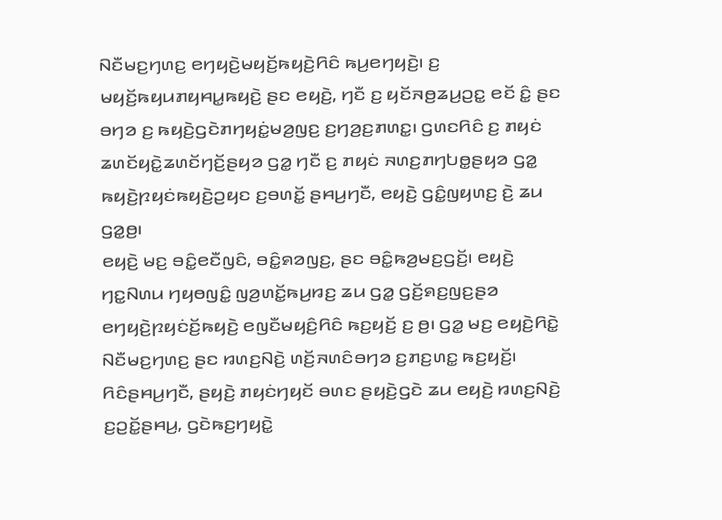ꤡꤢꤪꤗꤢ꤬ꤚꤛꤢ꤬ ꤕꤚꤟꤢꤧ꤬ꤗꤟꤢꤩ꤬ꤒꤟꤢꤧ꤬ꤖꤢꤨ ꤒꤣ꤬ꤕꤚꤟꤢꤧ꤬꤯ ꤢ꤬ ꤗꤟꤢꤩ꤬ꤒꤟꤣꤊꤟꤌꤣ꤭ꤒꤟꤢꤧ꤬ ꤔꤢ ꤕꤟꤢꤧ꤬, ꤚꤢꤪ ꤢ꤬ ꤟꤢꤩꤏꤥ꤬ꤘꤣ꤬ꤑꤢ꤭ ꤕꤢꤩ ꤢꤨ꤭ ꤔꤢ ꤋꤚꤤ ꤢ꤬ ꤒꤟꤢꤧ꤬ꤞꤢꤧꤊꤚꤟꤢꤦ꤭ꤗꤤ꤬ꤜꤢ꤬ ꤢ꤬ꤚꤤ꤬ꤢ꤬ꤊꤛꤢ꤭꤯ ꤞꤛꤢꤖꤢꤨ ꤢ꤬ ꤊꤟꤢꤦ ꤘꤛꤢꤩꤟꤢꤧ꤭ꤘꤛꤢꤩꤚꤢꤩ꤬ꤔꤟꤤ ꤞꤤ꤭ ꤚꤢꤪ ꤢ꤬ ꤊꤟꤢꤦ ꤏꤛꤢ꤬ꤊꤚꤝꤥ꤭ꤔꤟꤤ ꤞꤤ꤭ ꤒꤟꤢꤧ꤬ꤐꤟꤢꤦꤒꤟꤢꤧ꤬ꤑꤟꤢ ꤢ꤬ꤋꤛꤢꤩ꤭ ꤔꤌꤣ꤬ꤚꤢꤪ, ꤕꤟꤢꤧ꤬ ꤞꤢꤨ꤭ꤜꤟꤛꤢ꤬ ꤢꤧ꤬ ꤘꤣ ꤞꤤ꤭ꤥ꤬꤯
ꤕꤟꤢꤧ꤬ ꤗꤢ꤬ ꤋꤢꤨ꤭ꤕꤢꤪꤜꤢꤨ, ꤋꤢꤨ꤭ꤎꤤꤜꤢ꤬, ꤔꤢ ꤋꤢꤨ꤭ꤒꤤ꤬ꤗꤢ꤬ꤞꤢꤩ꤬꤯ ꤕꤟꤢꤧ꤬ ꤚꤢ꤭ꤡꤛꤣ ꤚꤟꤥꤜꤢꤨ꤭ ꤜꤤ꤬ꤛꤢꤩ꤭ꤒꤣ꤬ꤙꤢ꤬ ꤘꤣ ꤞꤤ꤭ ꤞꤢꤩ꤬ꤎꤢ꤬ꤜꤢ꤬ꤔꤤ ꤕꤚꤟꤢꤧ꤬ꤐꤟꤢꤦꤢꤩ꤬ꤒꤟꤢꤧ꤬ ꤕꤜꤢꤪꤗꤟꤢꤨ꤬ꤖꤢꤨ ꤒꤢ꤬ꤟꤢꤩ꤬ ꤢ꤬ ꤥ꤬꤯ ꤞꤤ꤭ ꤗꤢ꤬ ꤕꤟꤢꤧ꤬ꤖꤢꤧ꤭ ꤡꤢꤪꤗꤢ꤬ꤚꤛꤢ꤬ ꤔꤢ ꤙꤛꤢ꤬ꤡꤢꤧ꤬ ꤛꤢꤩ꤬ꤏꤛꤢꤨꤋꤚꤤ ꤢ꤬ꤊꤢ꤬ꤛꤢ꤭ ꤒꤢ꤬ꤟꤢꤩ꤬꤯
ꤖꤢꤨꤔꤌꤣ꤬ꤚꤢꤪ, ꤔꤟꤢꤧ꤬ ꤊꤟꤢꤦꤚꤟꤢꤩ ꤋꤛꤢ ꤔꤟꤢꤧ꤬ꤞꤢꤧ ꤘꤣ ꤕꤟꤢꤧ꤬ ꤙꤛꤢ꤬ꤡꤢꤧ꤬ ꤢ꤬ꤑꤢꤩ꤭ꤔꤌꤣ꤬, ꤞꤢꤧꤒꤢ꤬ꤚꤟꤢꤧ꤭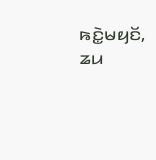ꤒꤢꤧ꤭ꤗꤟꤢꤩ, ꤘꤣ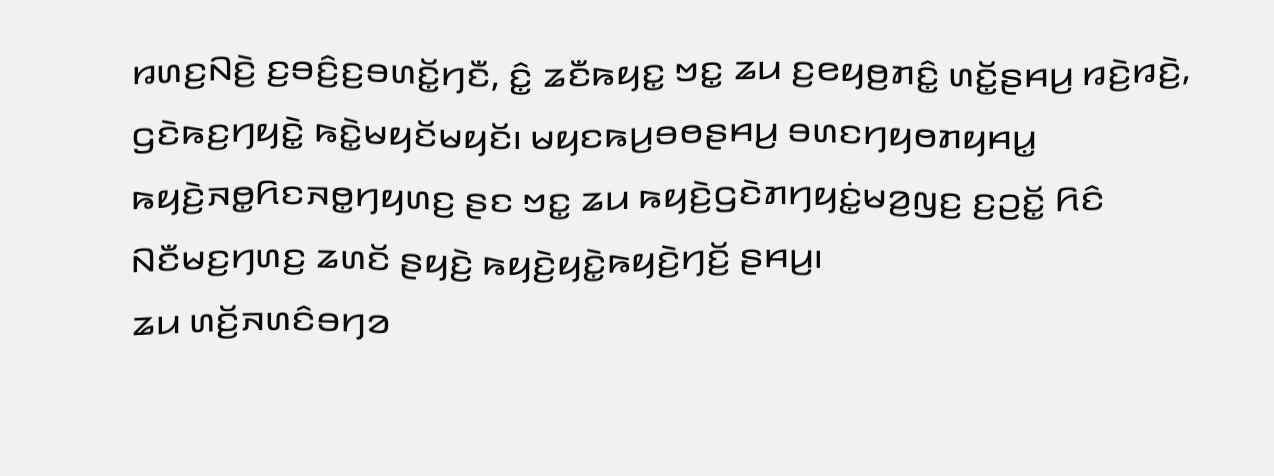ꤙꤛꤢ꤬ꤡꤢꤧ꤬ ꤢ꤬ꤋꤢꤨ꤬ꤢ꤬ꤋꤛꤢꤩ꤭ꤚꤢꤪ, ꤢꤨ꤭ ꤘꤢꤪꤒꤟꤢ꤭ ꤠꤢ꤭ ꤘꤣ ꤢ꤬ꤕꤟꤥ꤬ꤊꤢꤨ꤭ ꤛꤢꤩ꤭ꤔꤌꤣ꤬ ꤙꤢꤧ꤬ꤙꤢꤧ꤬, ꤞꤢꤧꤒꤢ꤬ꤚꤟꤢꤧ꤭ ꤒꤢꤧ꤭ꤗꤟꤢꤩꤗꤟꤢꤩ꤯ ꤗꤟꤢꤒꤣ꤬ꤋꤥꤔꤌꤣ꤬ ꤋꤛꤢꤚꤟꤥꤊꤟꤌꤣ꤭ ꤒꤟꤢꤧ꤬ꤏꤥ꤭ꤖꤢꤏꤥ꤭ꤚꤟꤛꤢ꤬ ꤔꤢ ꤠꤢ꤭ ꤘꤣ ꤒꤟꤢꤧ꤬ꤞꤢꤧꤊꤚꤟꤢꤦ꤭ꤗꤤ꤬ꤜꤢ꤬ ꤢ꤬ꤑꤢꤩ꤭ ꤖꤢꤨ ꤡꤢꤪꤗꤢ꤬ꤚꤛꤢ꤬ ꤘꤛꤢꤩ ꤔꤟꤢꤧ꤬ ꤒꤟꤢꤧ꤬ꤟꤢꤧ꤭ꤒꤟꤢꤧ꤬ꤚꤢꤩ꤬ ꤔꤌꤣ꤬꤯
ꤘꤣ ꤛꤢꤩ꤬ꤏꤛꤢꤨꤋꤚꤤ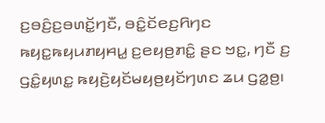ꤢ꤬ꤋꤢꤨ꤬ꤢ꤬ꤋꤛꤢꤩ꤭ꤚꤢꤪ, ꤋꤢꤨ꤭ꤢꤩꤕꤢ꤬ꤖꤚꤢ ꤒꤟꤢ꤭ꤒꤟꤣꤊꤟꤌꤣ꤭ ꤢ꤬ꤕꤟꤥ꤬ꤊꤢꤨ꤭ ꤔꤢ ꤠꤢ꤭, ꤚꤢꤪ ꤢ꤬ ꤞꤢꤨ꤭ꤟꤛꤢ꤭ ꤒꤟꤢꤧ꤬ꤟꤢꤩꤗꤟꤥ꤬ꤟꤢꤩꤚꤛꤢ ꤘꤣ ꤞꤤ꤭ꤥ꤬꤯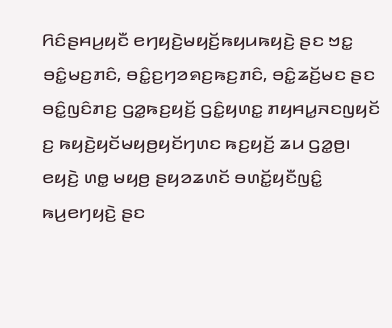ꤖꤢꤨꤔꤌꤣ꤬ꤟꤢꤪ ꤕꤚꤟꤢꤧ꤬ꤗꤟꤢꤩ꤬ꤒꤟꤣꤒꤟꤢꤧ꤬ ꤔꤢ ꤠꤢ꤭ ꤋꤢꤨ꤭ꤗꤢ꤬ꤊꤢꤨ, ꤋꤢꤨ꤭ꤢ꤬ꤚꤤꤎꤢ꤬ꤒꤢ꤬ꤊꤢꤨ, ꤋꤢꤨ꤭ꤘꤢꤩ꤬ꤗꤢ ꤔꤢ ꤋꤢꤨ꤭ꤜꤢꤨꤊꤢ꤬ ꤞꤤ꤭ꤒꤢ꤬ꤟꤢꤩ꤬ ꤞꤢꤨ꤭ꤟꤛꤢ꤭ ꤊꤟꤌꤣ꤭ꤏꤢꤜꤟꤢꤩ ꤢ꤬ ꤒꤟꤢꤧ꤬ꤟꤢꤩꤗꤟꤥ꤬ꤟꤢꤩꤚꤛꤢ ꤒꤢ꤬ꤟꤢꤩ꤬ ꤘꤣ ꤞꤤ꤭ꤥ꤬꤯
ꤕꤟꤢꤧ꤬ ꤛꤥ꤭ ꤗꤟꤥ꤬ ꤔꤟꤤꤘꤛꤢꤩ ꤋꤛꤢꤩ꤭ꤟꤢꤪꤜꤢꤨ꤭ ꤒꤣ꤬ꤕꤚꤟꤢꤧ꤬ ꤔꤢ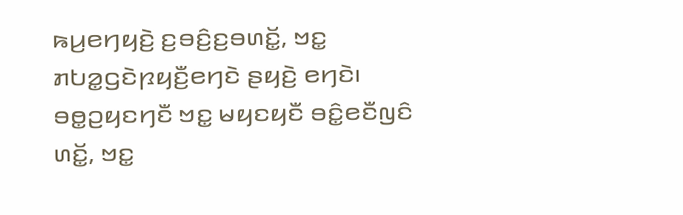ꤒꤣ꤬ꤕꤚꤟꤢꤧ꤬ ꤢ꤬ꤋꤢꤨ꤬ꤢ꤬ꤋꤛꤢꤩ꤭, ꤠꤢ꤭ ꤊꤝꤤ꤭ꤞꤢꤧꤐꤟꤢꤪ꤬ꤕꤚꤢꤧ ꤔꤟꤢꤧ꤬ ꤕꤚꤢꤧ꤯ ꤋꤥ꤭ꤑꤟꤢꤚꤢꤪ ꤠꤢ꤭ ꤗꤟꤢꤟꤢꤪ ꤋꤢꤨ꤭ꤕꤢꤪꤜꤢꤨ ꤛꤢꤩ꤭, ꤠꤢ꤭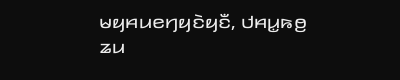ꤗꤟꤌꤣꤕꤚꤟꤢꤧꤟꤢꤪ, ꤓꤌꤣ꤭ꤒꤥ꤬ ꤘꤣ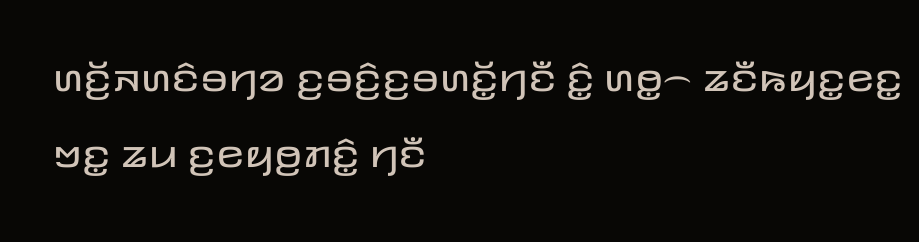ꤛꤢꤩ꤬ꤏꤛꤢꤨꤋꤚꤤ ꤢ꤬ꤋꤢꤨ꤬ꤢ꤬ꤋꤛꤢꤩ꤭ꤚꤢꤪ ꤢꤨ꤭ ꤛꤥ꤭꤮ ꤘꤢꤪꤒꤟꤢ꤭ꤕꤢ꤭ ꤠꤢ꤭ ꤘꤣ ꤢ꤬ꤕꤟꤥ꤬ꤊꤢꤨ꤭ ꤚꤢꤪ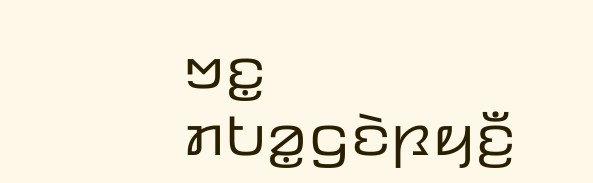ꤠꤢ꤭ ꤊꤝꤤ꤭ꤞꤢꤧꤐꤟꤢꤪ꤬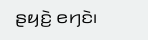ꤔꤟꤢꤧ꤬ ꤕꤚꤢꤧ꤯